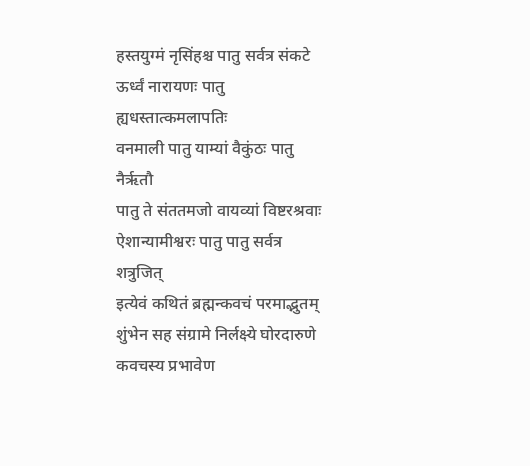हस्तयुग्मं नृसिंहश्च पातु सर्वत्र संकटे
ऊर्ध्वं नारायणः पातु ह्यधस्तात्कमलापतिः
वनमाली पातु याम्यां वैकुंठः पातु नैर्ऋतौ
पातु ते संततमजो वायव्यां विष्टरश्रवाः
ऐशान्यामीश्वरः पातु पातु सर्वत्र शत्रुजित्
इत्येवं कथितं ब्रह्मन्कवचं परमाद्भुतम्
शुंभेन सह संग्रामे निर्लक्ष्ये घोरदारुणे
कवचस्य प्रभावेण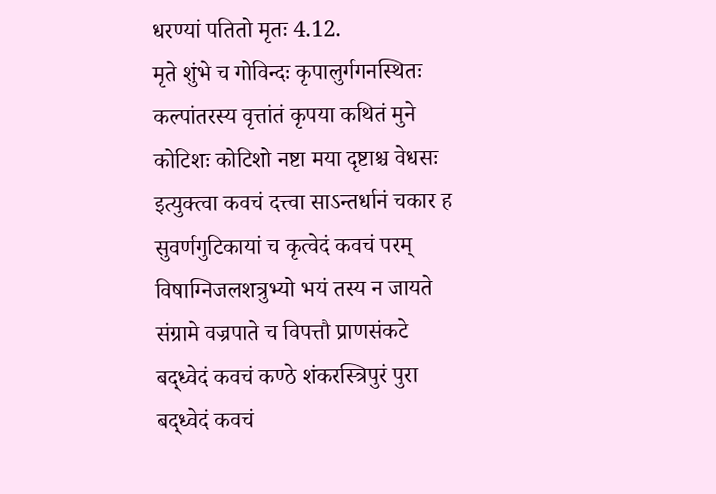धरण्यां पतितो मृतः 4.12.
मृते शुंभे च गोविन्दः कृपालुर्गगनस्थितः
कल्पांतरस्य वृत्तांतं कृपया कथितं मुने
कोटिशः कोटिशो नष्टा मया दृष्टाश्च वेधसः
इत्युक्त्वा कवचं दत्त्वा साऽन्तर्धानं चकार ह
सुवर्णगुटिकायां च कृत्वेदं कवचं परम्
विषाग्निजलशत्रुभ्यो भयं तस्य न जायते
संग्रामे वज्रपाते च विपत्तौ प्राणसंकटे
बद्ध्वेदं कवचं कण्ठे शंकरस्त्रिपुरं पुरा
बद्ध्वेदं कवचं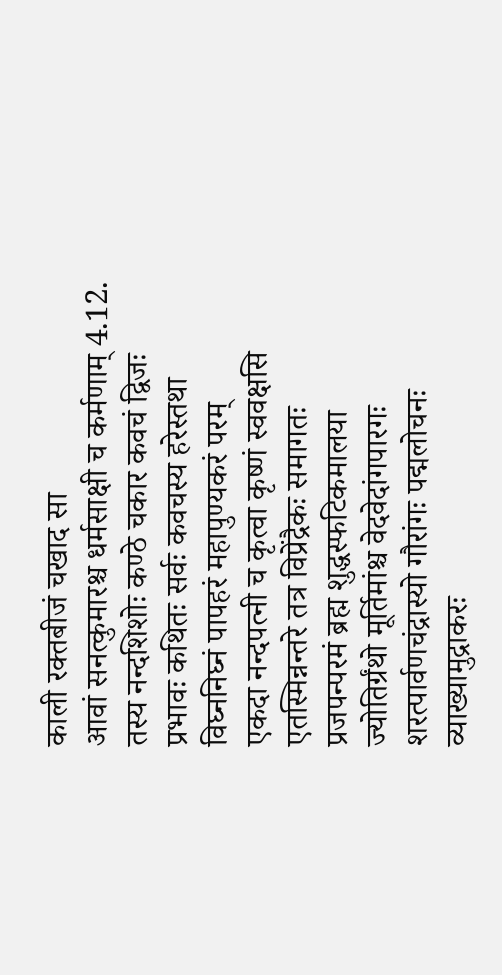काली रक्तबीजं चखाद सा
आवां सनत्कुमारश्च धर्मसाक्षी च कर्मणाम् 4.12.
तस्य नन्दशिशोः कण्ठे चकार कवचं द्विजः
प्रभावः कथितः सर्वः कवचस्य हरेस्तथा
विघ्ननिघ्नं पापहरं महापुण्यकरं परम्
एकदा नन्दपत्नी च कृत्वा कृष्णं स्ववक्षसि
एतस्मिन्नन्तरे तत्र विप्रेंद्रैकः समागतः
प्रजपन्परमं ब्रह्म शुद्धस्फटिकमालया
ज्योतिर्ग्रंथो मूर्तिमांश्च वेदवेदांगपारगः
शरत्पार्वणचंद्रास्यो गौरांगः पद्मलोचनः
व्याख्यामुद्राकरः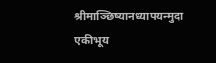श्रीमाञ्छिष्यानध्यापयन्मुदा
एकीभूय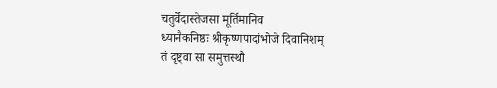चतुर्वेदास्तेजसा मूर्तिमानिव
ध्यानैकनिष्ठः श्रीकृष्णपादांभोजे दिवानिशम्
तं दृष्ट्वा सा समुत्तस्थौ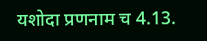यशोदा प्रणनाम च 4.13.